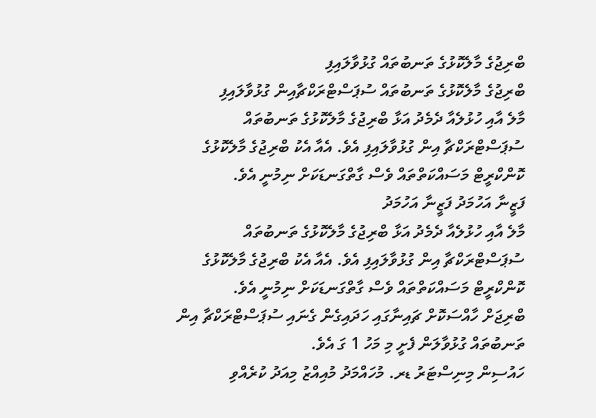ބްރިޖުގެ މާލެކޮޅުގެ ތަނބުތައް ގުޅުވާލައިފި
ބްރިޖުގެ މާލެކޮޅުގެ ތަނބުތައް ސުޕަސްޓްރަކްޗާއިން ގުޅުވާލައިފި
މާލެ އާއި ހުޅުލެއާ ދެމެދު އަޅާ ބްރިޖުގެ މާލެކޮޅުގެ ތަނބުތައް ސުޕަސްޓްރަކްޗާ އިން ގުޅުވާލައިފި އެވެ. އެއާ އެކު ބްރިޖުގެ މާލެކޮޅުގެ ކޮންކްރީޓް މަސައްކަތްތައް ވެސް ގާތްގަނޑަކަށް ނިމުނީ އެވެ.
ފަޒީނާ އަހުމަދު ފަޒީނާ އަހުމަދު
މާލެ އާއި ހުޅުލެއާ ދެމެދު އަޅާ ބްރިޖުގެ މާލެކޮޅުގެ ތަނބުތައް ސުޕަސްޓްރަކްޗާ އިން ގުޅުވާލައިފި އެވެ. އެއާ އެކު ބްރިޖުގެ މާލެކޮޅުގެ ކޮންކްރީޓް މަސައްކަތްތައް ވެސް ގާތްގަނޑަކަށް ނިމުނީ އެވެ.
ބްރިޖަށް ހާއްސަކޮށް ޗައިނާގައި ހަދައިގެން ގެނައި ސުޕަސްޓްރަކްޗާ އިން ތަނބުތައް ގުޅުވާލަން ފެށީ މި މަހު 1 ގަ އެވެ.
ހައުސިން މިނިސްޓަރު ޑރ. މުހައްމަދު މުއިއްޒު މިއަދު ކުރެއްވި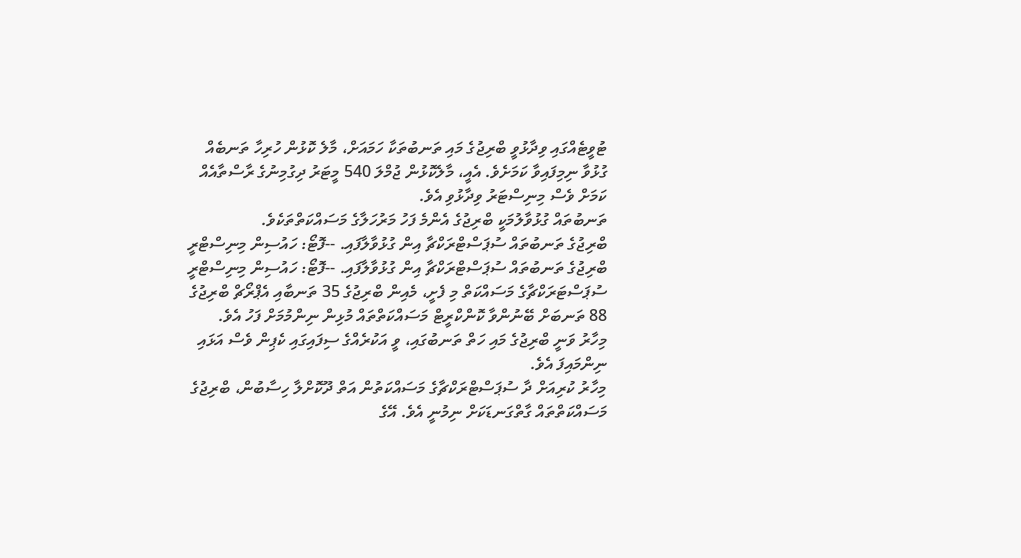ޓުވީޓެއްގައި ވިދާޅުވީ ބްރިޖުގެ މައި ތަނބުތަކާ ހަމައަށް، މާލެ ކޮޅުން ހުރިހާ ތަނބެއް ގުޅުވާ ނިމިފައިވާ ކަމަށެވެ. އެއީ، މާލެކޮޅުން ޖުމްލަ 540 މީޓަރު ދިގުމިނުގެ ރާސްތާއެއް ކަމަށް ވެސް މިނިސްޓަރު ވިދާޅުވި އެވެ.
ތަނބުތައް ގުޅުވާލުމަކީ ބްރިޖުގެ އެންމެ ފަހު މަރުހަލާގެ މަސައްކަތްތަކެވެ.
ބްރިޖުގެ ތަނބުތައް ސުޕަސްޓްރަކްޗާ އިން ގުޅުވާލާފައި. --ފޮޓޯ: ހައުސިން މިނިސްޓްރީ
ބްރިޖުގެ ތަނބުތައް ސުޕަސްޓްރަކްޗާ އިން ގުޅުވާލާފައި. --ފޮޓޯ: ހައުސިން މިނިސްޓްރީ
ސުޕަސްޓަރަކްޗާގެ މަސައްކަތް މި ފެށީ، މެއިން ބްރިޖުގެ 35 ތަނބާއި އެޕްރޯޗް ބްރިޖުގެ 88 ތަނބަށް ބޭނުންވާ ކޮންކްރީޓް މަސައްކަތްތައް މުޅިން ނިންމުމަށް ފަހު އެވެ. މިހާރު ވަނީ ބްރިޖުގެ މައި ހަތް ތަނބުގައި، ވީ އަކުރެއްގެ ސިފައިގައި ކެޕިން ވެސް އަޅައި ނިންމައިފަ އެވެ.
މިހާރު ކުރިއަށް ދާ ސުޕަސްޓްރަކްޗާގެ މަސައްކަތުން އަތް ދޫކޮށްލާ ހިސާބުން، ބްރިޖުގެ މަސައްކަތްތައް ގާތްގަނޑަކަށް ނިމުނީ އެވެ. އޭގެ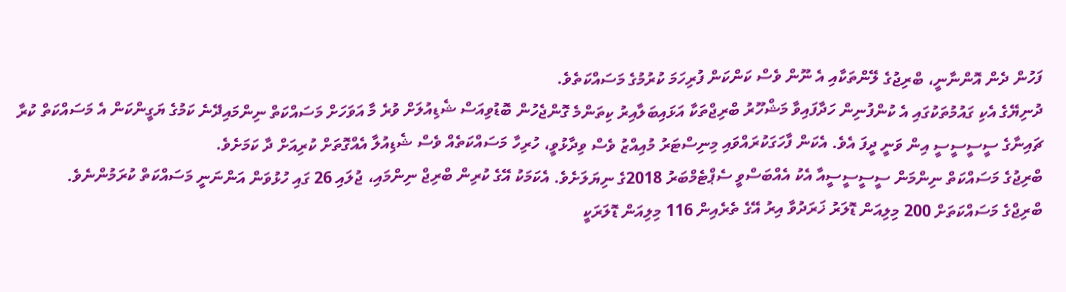ފަހުން ދެން އޮންނާނީ، ބްރިޖުގެ ލޭންތަކާއި އެ ނޫން ވެސް ކަންކަން ފުރިހަމަ ކުރުމުގެ މަސައްކަތެވެ.
ދުނިޔޭގެ އެކި ގައުމުތަކުގައި އެ ކުންފުނިން ހަދާފައިވާ މަޝްހޫރު ބްރިޖްތަކާ އަޅައިބަލާއިރު ކިތަންމެ ގޮންޖެހުން ބޮޑުވިއަސް ޝެޑިއުލަށް ވުރެ މާ އަވަހަށް މަސައްކަތް ނިންމައިދޭނެ ކަމުގެ ޔަގީންކަން އެ މަސައްކަތް ކުރާ ޗައިނާގެ ސީސީސީސީ އިން ވަނީ ދީފަ އެވެ. އެކަން ފާހަގަކުރައްވައި މިނިސްޓަރު މުއިއްޒު ވެސް ވިދާޅުވީ، ހުރިހާ މަސައްކަތެއް ވެސް ޝެޑިއުލާ އެއްގޮތަށް ކުރިއަށް ދާ ކަމަށެވެ.
ބްރިޖުގެ މަސައްކަތް ނިންމަން ސީސީސީސީއާ އެކު އެއްބަސްވީ ސެޕްޓެމްބަރު 2018ގެ ނިޔަލަށެވެ. އެކަމަކު އޭގެ ކުރިން ބްރިޖް ނިންމައި، ޖުލައި 26 ގައި ހުޅުވަން އަންނަނީ މަސައްކަތް ކުރަމުންނެވެ.
ބްރިޖްގެ މަސައްކަތަށް 200 މިލިއަން ޑޮލަރު ޚަރަދުވާ އިރު އޭގެ ތެރެއިން 116 މިލިއަން ޑޮލަރަކީ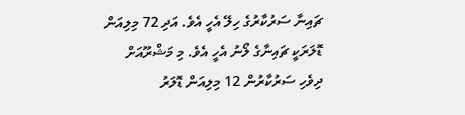ޗައިނާ ސަރުކާރުގެ ހިލޭ އެހީ އެވެ. އަދި 72 މިލިއަން ޑޮލަރަކީ ޗައިނާގެ ލޯނު އެހީ އެވެ. މި މަޝްރޫއަށް ދިވެހި ސަރުކާރުން 12 މިލިއަން ޑޮލަރު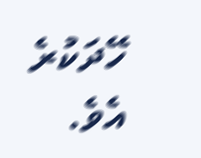ހޭދަކުރެ އެވެ.